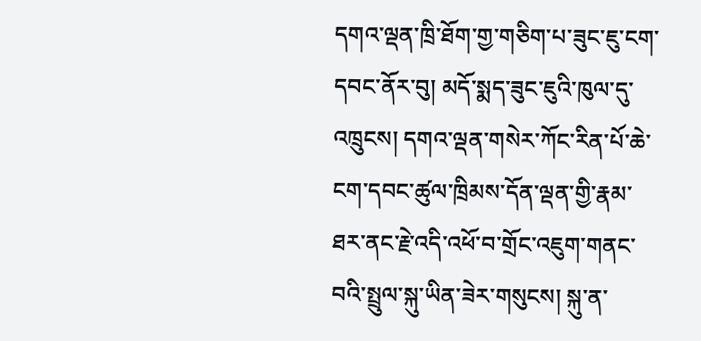དགའ་ལྡན་ཁྲི་ཐོག་གྱ་གཅིག་པ་ཟུང་ཇུ་ངག་དབང་ནོར་བུ། མདོ་སྨད་ཟུང་ཇུའི་ཁུལ་དུ་འཁྲུངས། དགའ་ལྡན་གསེར་ཀོང་རིན་པོ་ཆེ་ངག་དབང་ཚུལ་ཁྲིམས་དོན་ལྡན་གྱི་རྣམ་ཐར་ནང་རྗེ་འདི་འཕོ་བ་གྲོང་འཇུག་གནང་བའི་སྤྲུལ་སྐུ་ཡིན་ཟེར་གསུངས། སྐུ་ན་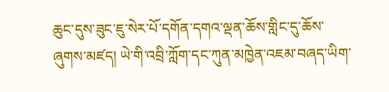ཆུང་དུས་ཟུང་ཇུ་སེར་པོ་དགོན་དགའ་ལྡན་ཆོས་གླིང་དུ་ཆོས་ཞུགས་མཛད། ཡེ་གི་འབྲི་ཀློག་དང་ཀུན་མཁྱེན་འཇམ་བཞད་ཡིག་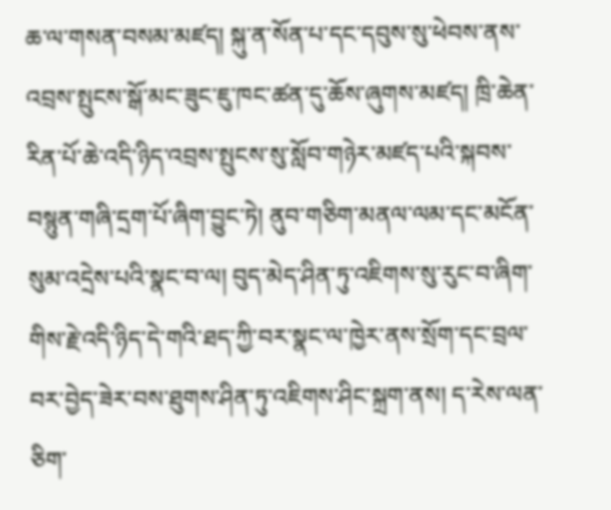ཆ་ལ་གསན་བསམ་མཛད། སྐུ་ན་སོན་པ་དང་དབུས་སུ་ཕེབས་ནས་འབྲས་སྤུངས་སྒོ་མང་ཟུང་ཇུ་ཁང་ཚན་དུ་ཆོས་ཞུགས་མཛད། ཁྲི་ཆེན་རིན་པོ་ཆེ་འདི་ཉིད་འབྲས་སྤུངས་སུ་སློབ་གཉེར་མཛད་པའི་སྐབས་བསྙུན་གཞི་དྲག་པོ་ཞིག་བྱུང་ཏེ། ནུབ་གཅིག་མནལ་ལམ་དང་མངོན་སུམ་འདྲེས་པའི་སྣང་བ་ལ། བུད་མེད་ཤིན་ཏུ་འཇིགས་སུ་རུང་བ་ཞིག་གིས་རྗེ་འདི་ཉིད་དེ་གའི་ཐད་ཀྱི་བར་སྣང་ལ་ཁྱེར་ནས་སྲོག་དང་བྲལ་བར་བྱེད་ཟེར་བས་ཐུགས་ཤིན་ཏུ་འཇིགས་ཤིང་སྐྲག་ནས། ད་རེས་ལན་ཅིག་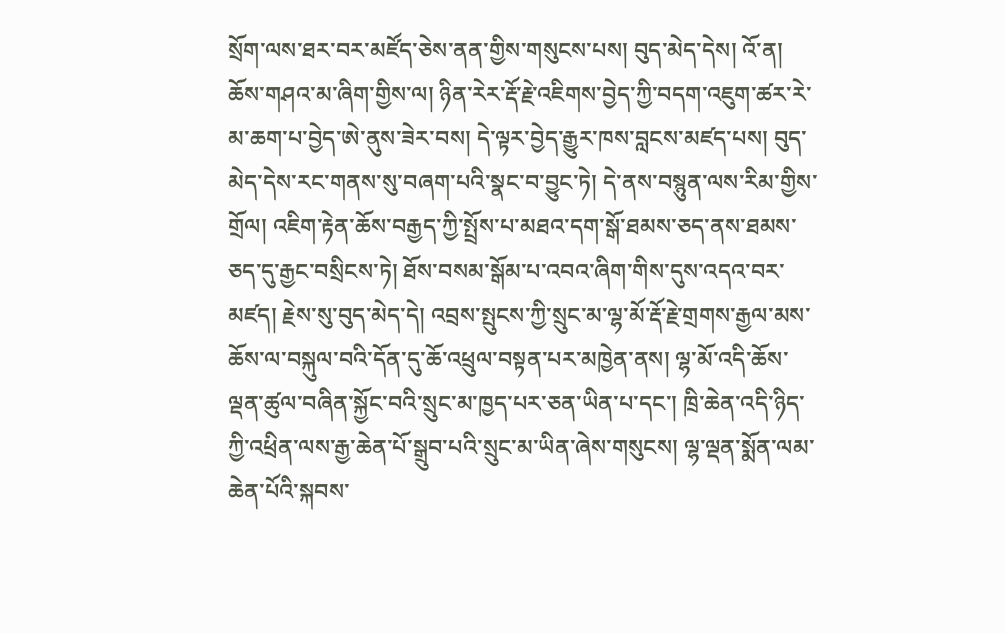སྲོག་ལས་ཐར་བར་མཛོད་ཅེས་ནན་གྱིས་གསུངས་པས། བུད་མེད་དེས། འོ་ན། ཆོས་གཤའ་མ་ཞིག་གྱིས་ལ། ཉིན་རེར་རྡོ་རྗེ་འཇིགས་བྱེད་ཀྱི་བདག་འཇུག་ཚར་རེ་མ་ཆག་པ་བྱེད་ཨེ་ནུས་ཟེར་བས། དེ་ལྟར་བྱེད་རྒྱུར་ཁས་བླངས་མཛད་པས། བུད་མེད་དེས་རང་གནས་སུ་བཞག་པའི་སྣང་བ་བྱུང་ཏེ། དེ་ནས་བསྙུན་ལས་རིམ་གྱིས་གྲོལ། འཇིག་རྟེན་ཆོས་བརྒྱད་ཀྱི་སྤྲོས་པ་མཐའ་དག་སྒོ་ཐམས་ཅད་ནས་ཐམས་ཅད་དུ་རྒྱང་བསྲིངས་ཏེ། ཐོས་བསམ་སྒོམ་པ་འབའ་ཞིག་གིས་དུས་འདའ་བར་མཛད། རྗེས་སུ་བུད་མེད་དེ། འབྲས་སྤུངས་ཀྱི་སྲུང་མ་ལྷ་མོ་རྡོ་རྗེ་གྲགས་རྒྱལ་མས་ཆོས་ལ་བསྐུལ་བའི་དོན་དུ་ཆོ་འཕྲུལ་བསྟན་པར་མཁྱེན་ནས། ལྷ་མོ་འདི་ཆོས་ལྡན་ཚུལ་བཞིན་སྐྱོང་བའི་སྲུང་མ་ཁྱད་པར་ཅན་ཡིན་པ་དང་། ཁྲི་ཆེན་འདི་ཉིད་ཀྱི་འཕྲིན་ལས་རྒྱ་ཆེན་པོ་སྒྲུབ་པའི་སྲུང་མ་ཡིན་ཞེས་གསུངས། ལྷ་ལྡན་སྨོན་ལམ་ཆེན་པོའི་སྐབས་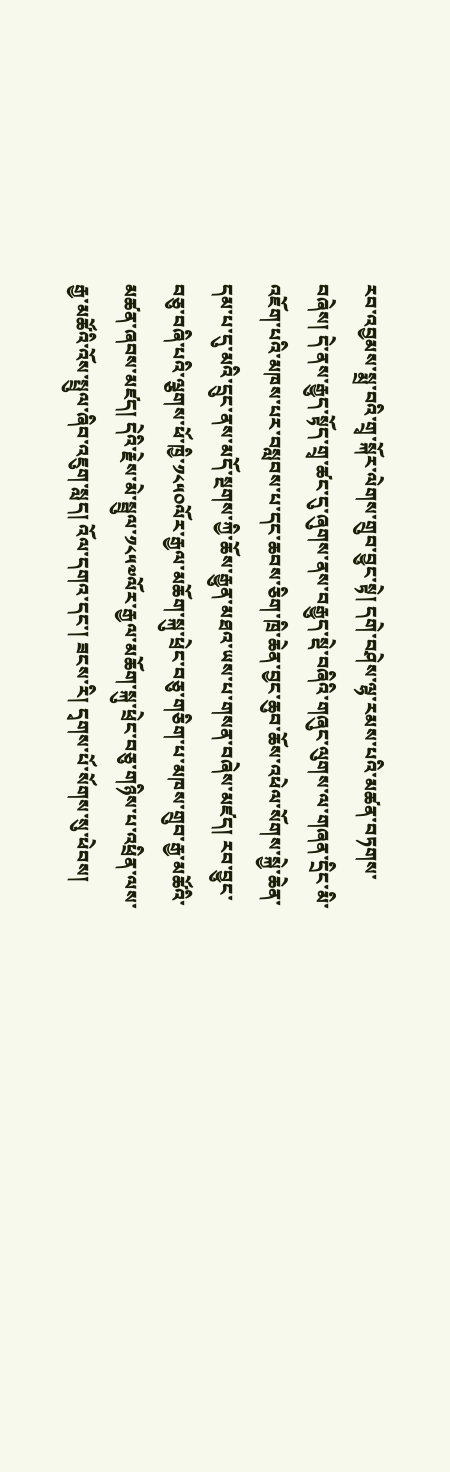རབ་འབྱམས་སྨྲ་བའི་གྲྭ་སྐོར་ལེགས་གྲུབ་བྱུང་སྟེ། དགེ་བཤེས་ལྷ་རམས་པའི་མཚན་བཏགས་བཞེས། དེ་ནས་རྒྱུད་སྟོད་གྲྭ་ཚང་དུ་ཞུགས་ནས་བརྒྱུད་སྡེ་བཞིའི་གཞུང་ལུགས་ལ་གཞན་དྲིང་མི་འཇོག་པའི་མཁས་པར་བསླབས་པ་དང་ཆབས་ཅིག་ཁྲི་ཆེན་བྱང་ཆུབ་ཆོས་འཕེལ་སོགས་སྐྱེ་ཆེན་དམ་པ་དུ་མའི་དྲུང་ནས་མདོ་སྔགས་ཀྱི་ཆོས་རྒྱུན་མཐའ་ཡས་པ་གསན་བཞེས་མཛད། རབ་བྱུང་བཅུ་བཞི་པའི་ལྕགས་ཕོ་ཁྱི་༡༨༥༠ལོར་རྒྱལ་མཆོག་སྐུ་ཕྲེང་བཅུ་གཅིག་པ་མཁས་གྲུབ་རྒྱ་མཚོའི་མཚན་ཞབས་མཛད། དེའི་རྗེས་མེ་སྦྲུལ་༡༨༥༧ལོར་རྒྱལ་མཆོག་སྐུ་ཕྲེང་བཅུ་གཉིས་པ་འཕྲིན་ལས་རྒྱ་མཚོའི་འོས་སྤྲུལ་ཞིབ་འཇུག་སླད། འོལ་དགའ་དང་། ཟངས་རི། དྭགས་པོ་སོགས་སུ་ཕེབས།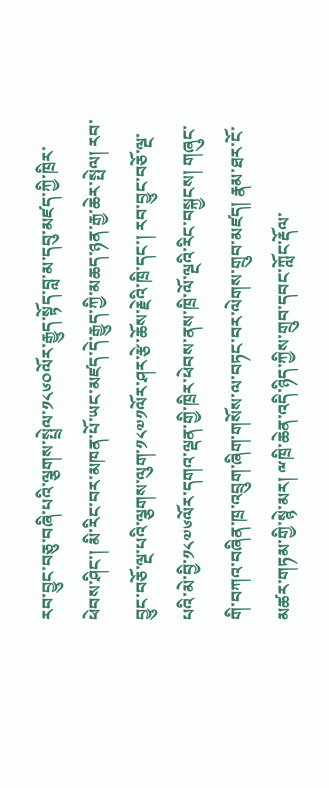རབ་བྱུང་བཅུ་བཞི་པའི་ལྕགས་སྤྲེལ་༡༨༦༠ལོར་རྒྱུད་སྟོད་བླ་མ་དབུ་མཛད་ཀྱི་ཁྲིར་ཕེབས་ཤིང་། མི་རིང་བར་མཁན་པོ་ཡང་མཛད་དེ་རྒྱུད་ཀྱི་མཆད་ཉན་རྒྱ་ཆེར་སྤེལ། རབ་བྱུང་བཅོ་ལྔ་པའི་ལྕགས་ལུག་༡༨༧༡ལོར་ཤར་རྩེ་ཆོས་རྗེའི་ཁྲི་དང་། རབ་བྱུང་བཅོ་ལྔ་པའི་མེ་བྱི་༡༨༧༦ལོར་དགའ་ལྡན་གྱི་ཁྲིར་ཕེབས་ནས་ཁྲི་ལོ་ལྔའི་རིང་བསྐྱངས། གཞུང་གི་བཀའ་བཞིན་ཁྲ་འབྲུག་ཞིག་གསོས་ལ་བཏང་བར་ལེགས་གྲུབ་མཛད། རྣམ་ཐར་ངོ་མཚར་གཏམ་གྱི་སྙེ་མར། ྋཁྲི་ཆེན་འདི་ཉིད་ཀྱིས་གྲུབ་དབང་ཀློང་རྡོལ་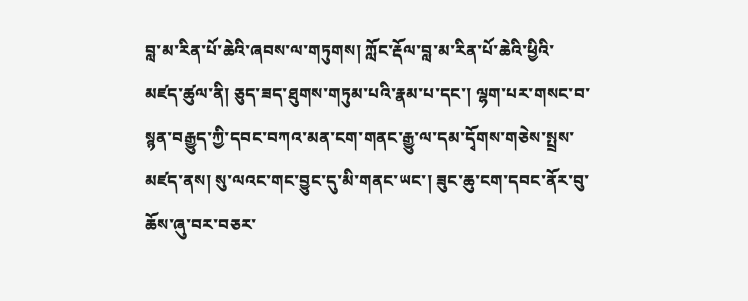བླ་མ་རིན་པོ་ཆེའི་ཞབས་ལ་གཏུགས། ཀློང་རྡོལ་བླ་མ་རིན་པོ་ཆེའི་ཕྱིའི་མཛད་ཚུལ་ནི། ཅུད་ཟད་ཐུགས་གཏུམ་པའི་རྣམ་པ་དང་། ལྷག་པར་གསང་བ་སྙན་བརྒྱུད་ཀྱི་དབང་བཀའ་མན་ངག་གནང་རྒྱུ་ལ་དམ་དྭོགས་གཅེས་སྤྲས་མཛད་ནས། སུ་ལའང་གང་བྱུང་དུ་མི་གནང་ཡང་། ཟུང་ཆུ་ངག་དབང་ནོར་བུ་ཆོས་ཞུ་བར་བཅར་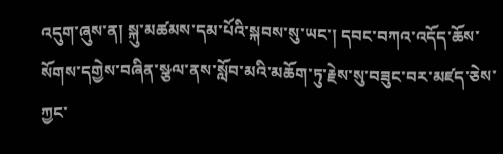འདུག་ཞུས་ན། སྐུ་མཚམས་དམ་པོའི་སྐབས་སུ་ཡང་། དབང་བཀའ་འདོད་ཆོས་སོགས་དགྱེས་བཞིན་སྩལ་ནས་སློབ་མའི་མཆོག་ཏུ་རྗེས་སུ་བཟུང་བར་མཛད་ཅེས་ཀྱང་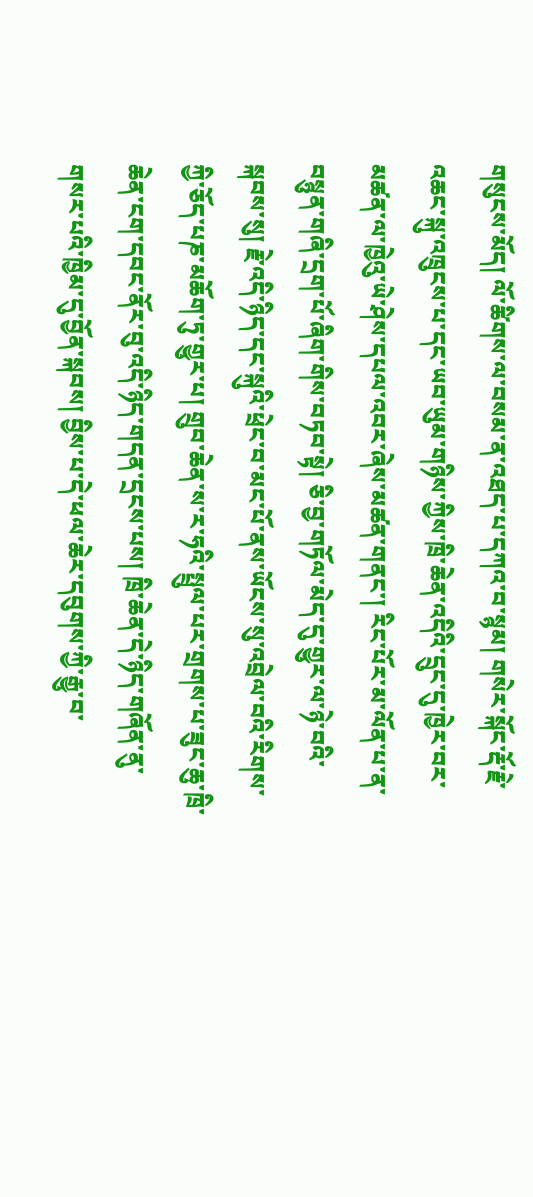གསུངས་མོད། ལོ་ཚིགས་ལ་བསམ་ན་འཐད་པ་དཀའ་བ་སྙམ། གསེར་སྐོང་རྡོ་རྗེ་འཆང་སྐུ་འཁྲུངས་པ་དང་ཡབ་ཡུམ་གཉིས་ཀྱིས་ཁྲི་ཆེན་འདིའི་དྲུང་དུ་ཁྱེར་བར་མཚན་ལ་ཁྱེའུ་ཡེ་ཤེས་དཔལ་འབར་ཞེས་མཚན་གནང་། རིང་པོར་མ་ལོན་པ་ན་བསྙུན་གཞི་དྲག་པོ་ཞིག་གིས་བཏབ་སྟེ། ཅི་བྱ་གཏོལ་མེད་དུ་གྱུར་ལ་ཉེ་བའི་སྐབས་སུ། རྗེ་འདི་ཉིད་དང་སྐུའི་ཕྲེང་བ་མང་པོ་ནས་ཡོངས་སུ་འབྲེལ་བའི་རིགས་ཀྱི་ཅོད་པཎ་མཆོག་ཏུ་གྱུར་པ། གྲུབ་ཆེན་ས་ར་ཧའི་སྤྲུལ་པར་གྲགས་པ་ཟུང་ཆུ་ཁྲི་ཆེན་ངག་དབང་ནོར་བུ་འདི་ཉིད་གདན་དྲངས་པས། ཁྲི་ཆེན་དེ་ཉིད་གཞོན་ནུ་གསར་པའི་ཁྱིམ་དུ་བྱོན་སྐབས། བྱིས་པ་དེ་ཕལ་ཆེར་དབུགས་ཀྱི་རྒྱུ་བ་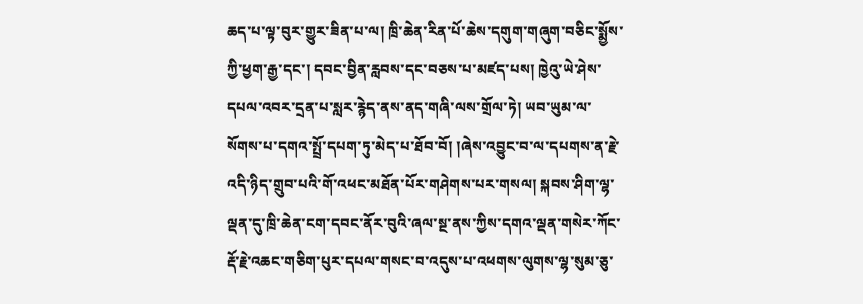ཆད་པ་ལྟ་བུར་གྱུར་ཟིན་པ་ལ། ཁྲི་ཆེན་རིན་པོ་ཆེས་དགུག་གཞུག་བཅིང་སྨྱོས་ཀྱི་ཕྱག་རྒྱ་དང་། དབང་བྱིན་རླབས་དང་བཅས་པ་མཛད་པས། ཁྱེའུ་ཡེ་ཤེས་དཔལ་འབར་དྲན་པ་སླར་རྙེད་ནས་ནད་གཞི་ལས་གྲོལ་ཏེ། ཡབ་ཡུམ་ལ་སོགས་པ་དགའ་སྤྲོ་དཔག་ཏུ་མེད་པ་ཐོབ་བོ། །ཞེས་འབྱུང་བ་ལ་དཔགས་ན་རྗེ་འདི་ཉིད་གྲུབ་པའི་གོ་འཕང་མཐོན་པོར་གཤེགས་པར་གསལ། སྐབས་ཤིག་ལྷ་ལྡན་དུ་ཁྲི་ཆེན་ངག་དབང་ནོར་བུའི་ཞལ་སྔ་ནས་ཀྱིས་དགའ་ལྡན་གསེར་ཀོང་རྡོ་རྗེ་འཆང་གཅིག་པུར་དཔལ་གསང་བ་འདུས་པ་འཕགས་ལུགས་ལྷ་སུམ་ཅུ་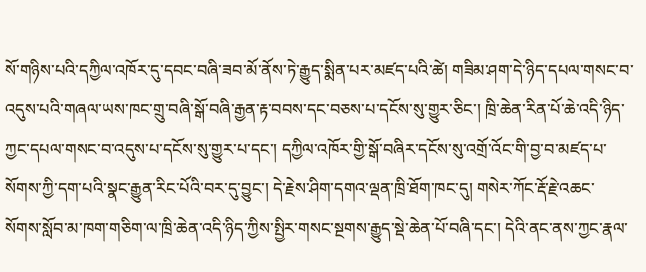སོ་གཉིས་པའི་དཀྱིལ་འཁོར་དུ་དབང་བཞི་ཟབ་མོ་ནོས་ཏེ་རྒྱུད་སྨིན་པར་མཛད་པའི་ཚེ། གཟིམ་ཤག་དེ་ཉིད་དཔལ་གསང་བ་འདུས་པའི་གཞལ་ཡས་ཁང་གྲུ་བཞི་སྒོ་བཞི་རྒྱན་རྟ་བབས་དང་བཅས་པ་དངོས་སུ་གྱུར་ཅིང་། ཁྲི་ཆེན་རིན་པོ་ཆེ་འདི་ཉིད་ཀྱང་དཔལ་གསང་བ་འདུས་པ་དངོས་སུ་གྱུར་པ་དང་། དཀྱིལ་འཁོར་གྱི་སྒོ་བཞིར་དངོས་སུ་འགྲོ་འོང་གི་བྱ་བ་མཛད་པ་སོགས་ཀྱི་དག་པའི་སྣང་རྒྱུན་རིང་པོའི་བར་དུ་བྱུང་། དེ་རྗེས་ཤིག་དགའ་ལྡན་ཁྲི་ཐོག་ཁང་དུ། གསེར་ཀོང་རྡོ་རྗེ་འཆང་སོགས་སློབ་མ་ཁག་གཅིག་ལ་ཁྲི་ཆེན་འདི་ཉིད་ཀྱིས་སྤྱིར་གསང་སྔགས་རྒྱུད་སྡེ་ཆེན་པོ་བཞི་དང་། དེའི་ནང་ནས་ཀྱང་རྣལ་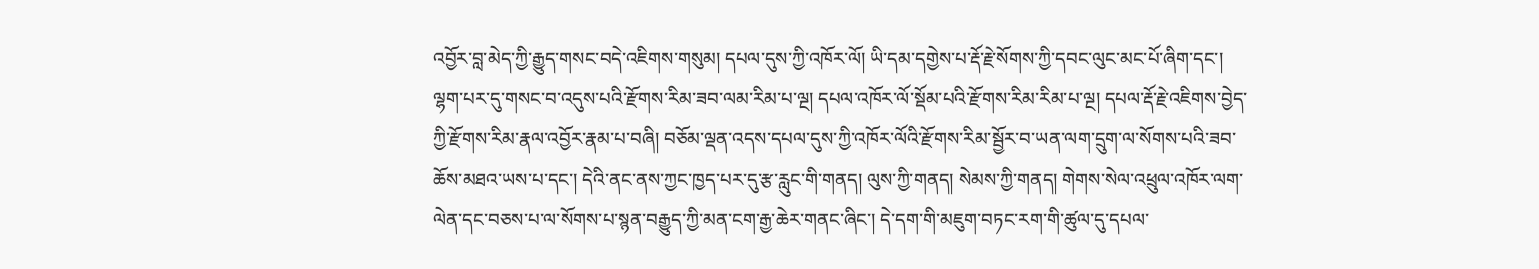འབྱོར་བླ་མེད་ཀྱི་རྒྱུད་གསང་བདེ་འཇིགས་གསུམ། དཔལ་དུས་ཀྱི་འཁོར་ལོ། ཡི་དམ་དགྱེས་པ་རྡོ་རྗེ་སོགས་ཀྱི་དབང་ལུང་མང་པོ་ཞིག་དང་། ལྷག་པར་དུ་གསང་བ་འདུས་པའི་རྫོགས་རིམ་ཟབ་ལམ་རིམ་པ་ལྔ། དཔལ་འཁོར་ལོ་སྡོམ་པའི་རྫོགས་རིམ་རིམ་པ་ལྔ། དཔལ་རྡོ་རྗེ་འཇིགས་བྱེད་ཀྱི་རྫོགས་རིམ་རྣལ་འབྱོར་རྣམ་པ་བཞི། བཅོམ་ལྡན་འདས་དཔལ་དུས་ཀྱི་འཁོར་ལོའི་རྫོགས་རིམ་སྦྱོར་བ་ཡན་ལག་དྲུག་ལ་སོགས་པའི་ཟབ་ཆོས་མཐའ་ཡས་པ་དང་། དེའི་ནང་ནས་ཀྱང་ཁྱད་པར་དུ་རྩ་རླུང་གི་གནད། ལུས་ཀྱི་གནད། སེམས་ཀྱི་གནད། གེགས་སེལ་འཕྲུལ་འཁོར་ལག་ལེན་དང་བཅས་པ་ལ་སོགས་པ་སྙན་བརྒྱུད་ཀྱི་མན་ངག་རྒྱ་ཆེར་གནང་ཞིང་། དེ་དག་གི་མཇུག་བཏང་རག་གི་ཚུལ་དུ་དཔལ་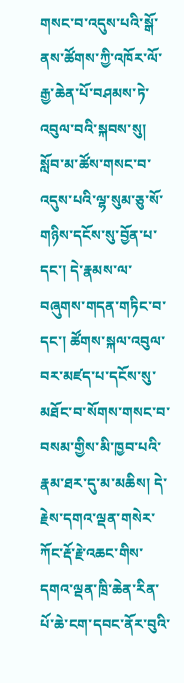གསང་བ་འདུས་པའི་སྒོ་ནས་ཚོགས་ཀྱི་འཁོར་ལོ་རྒྱ་ཆེན་པོ་བཤམས་ཏེ་འབུལ་བའི་སྐབས་སུ། སློབ་མ་ཚོས་གསང་བ་འདུས་པའི་ལྷ་སུམ་ཅུ་སོ་གཉིས་དངོས་སུ་བྱོན་པ་དང་། དེ་རྣམས་ལ་བཞུགས་གདན་གཏིང་བ་དང་། ཚོགས་སྐལ་འབུལ་བར་མཛད་པ་དངོས་སུ་མཐོང་བ་སོགས་གསང་བ་བསམ་གྱིས་མི་ཁྱབ་པའི་རྣམ་ཐར་དུ་མ་མཆིས། དེ་རྗེས་དགའ་ལྡན་གསེར་ཀོང་རྡོ་རྗེ་འཆང་གིས་དགའ་ལྡན་ཁྲི་ཆེན་རིན་པོ་ཆེ་ངག་དབང་ནོར་བུའི་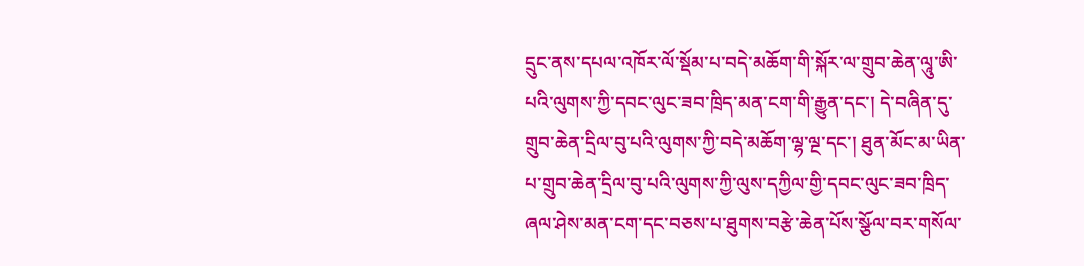དྲུང་ནས་དཔལ་འཁོར་ལོ་སྡོམ་པ་བདེ་མཆོག་གི་སྐོར་ལ་གྲུབ་ཆེན་ལཱུ་ཨི་པའི་ལུགས་ཀྱི་དབང་ལུང་ཟབ་ཁྲིད་མན་ངག་གི་རྒྱུན་དང་། དེ་བཞིན་དུ་གྲུབ་ཆེན་དྲིལ་བུ་པའི་ལུགས་ཀྱི་བདེ་མཆོག་ལྷ་ལྔ་དང་། ཐུན་མོང་མ་ཡིན་པ་གྲུབ་ཆེན་དྲིལ་བུ་པའི་ལུགས་ཀྱི་ལུས་དཀྱིལ་གྱི་དབང་ལུང་ཟབ་ཁྲིད་ཞལ་ཤེས་མན་ངག་དང་བཅས་པ་ཐུགས་བརྩེ་ཆེན་པོས་སྩོལ་བར་གསོལ་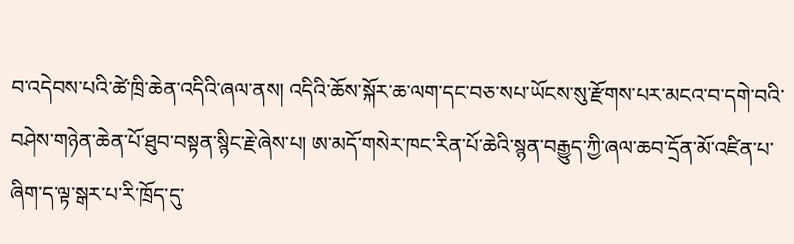བ་འདེབས་པའི་ཚེ་ཁྲི་ཆེན་འདིའི་ཞལ་ནས། འདིའི་ཆོས་སྐོར་ཆ་ལག་དང་བཅ་སཔ་ཡོངས་སུ་རྫོགས་པར་མངའ་བ་དགེ་བའི་བཤེས་གཉེན་ཆེན་པོ་ཐུབ་བསྟན་སྙིང་རྗེ་ཞེས་པ། ཨ་མདོ་གསེར་ཁང་རིན་པོ་ཆེའི་སྙན་བརྒྱུད་ཀྱི་ཞལ་ཆབ་དྲོན་མོ་འཛིན་པ་ཞིག་ད་ལྟ་སྒར་པ་རི་ཁྲོད་དུ་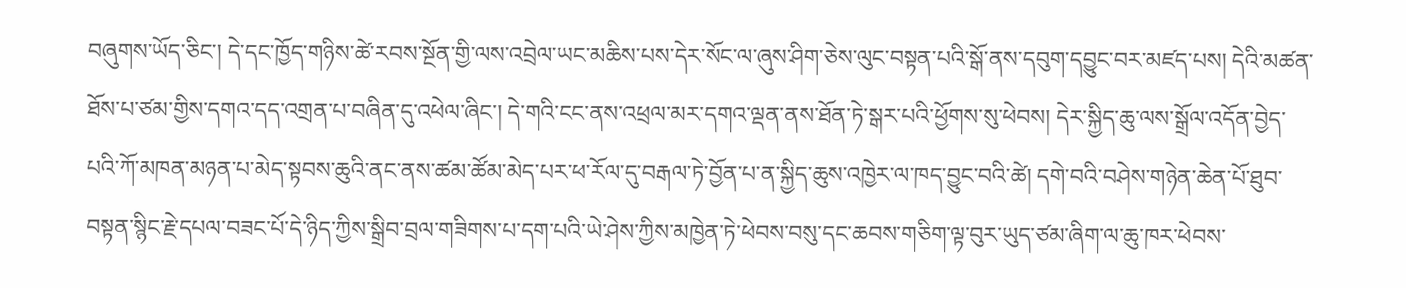བཞུགས་ཡོད་ཅིང་། དེ་དང་ཁྱོད་གཉིས་ཚེ་རབས་སྔོན་གྱི་ལས་འབྲེལ་ཡང་མཆིས་པས་དེར་སོང་ལ་ཞུས་ཤིག་ཅེས་ལུང་བསྟན་པའི་སྒོ་ནས་དབུག་དབྱུང་བར་མཛད་པས། དེའི་མཚན་ཐོས་པ་ཙམ་གྱིས་དགའ་དད་འགྲན་པ་བཞིན་དུ་འཕེལ་ཞིང་། དེ་གའི་ངང་ནས་འཕྲལ་མར་དགའ་ལྡན་ནས་ཐོན་ཏེ་སྒར་པའི་ཕྱོགས་སུ་ཕེབས། དེར་སྐྱིད་ཆུ་ལས་སྒྲོལ་འདོན་བྱེད་པའི་ཀོ་མཁན་མཉན་པ་མེད་སྟབས་ཆུའི་ནང་ནས་ཚམ་ཚོམ་མེད་པར་ཕ་རོལ་དུ་བརྒལ་ཏེ་བྱོན་པ་ན་སྐྱིད་ཆུས་འཁྱེར་ལ་ཁད་བྱུང་བའི་ཚེ། དགེ་བའི་བཤེས་གཉེན་ཆེན་པོ་ཐུབ་བསྟན་སྙིང་རྗེ་དཔལ་བཟང་པོ་དེ་ཉིད་ཀྱིས་སྒྲིབ་བྲལ་གཟིགས་པ་དག་པའི་ཡེ་ཤེས་ཀྱིས་མཁྱེན་ཏེ་ཕེབས་བསུ་དང་ཆབས་གཅིག་ལྟ་བུར་ཡུད་ཙམ་ཞིག་ལ་ཆུ་ཁར་ཕེབས་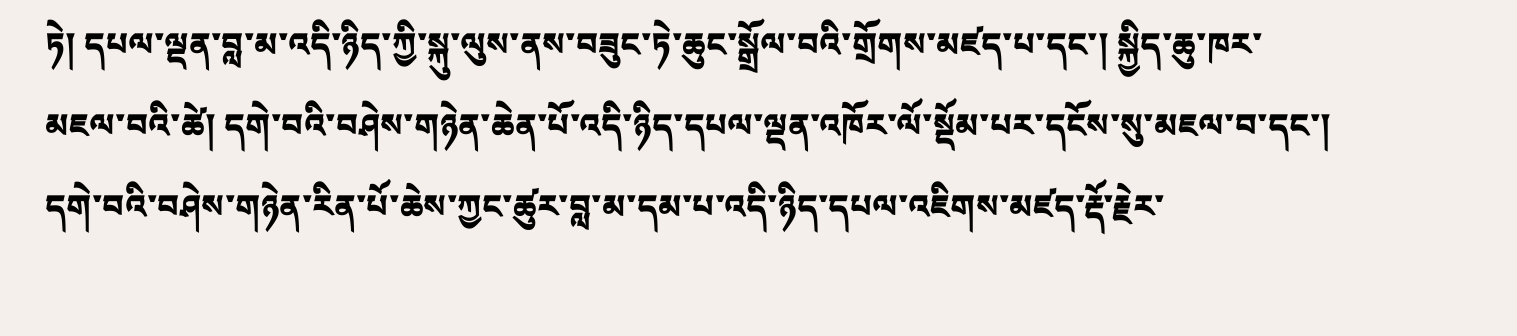ཏེ། དཔལ་ལྡན་བླ་མ་འདི་ཉིད་ཀྱི་སྐུ་ལུས་ནས་བཟུང་ཏེ་ཆུང་སྒྲོལ་བའི་གྲོགས་མཛད་པ་དང་། སྐྱིད་ཆུ་ཁར་མཇལ་བའི་ཚེ། དགེ་བའི་བཤེས་གཉེན་ཆེན་པོ་འདི་ཉིད་དཔལ་ལྡན་འཁོར་ལོ་སྡོམ་པར་དངོས་སུ་མཇལ་བ་དང་། དགེ་བའི་བཤེས་གཉེན་རིན་པོ་ཆེས་ཀྱང་ཚུར་བླ་མ་དམ་པ་འདི་ཉིད་དཔལ་འཇིགས་མཛད་རྡོ་རྗེར་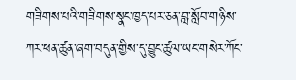གཟིགས་པའི་གཟིགས་སྣང་ཁྱད་པར་ཅན་བླ་སློབ་གཉིས་ཀར་ཕན་ཚུན་ཞག་བདུན་གྱིས་དུ་བྱུང་ཚུལ་ཡང་གསེར་ཀོང་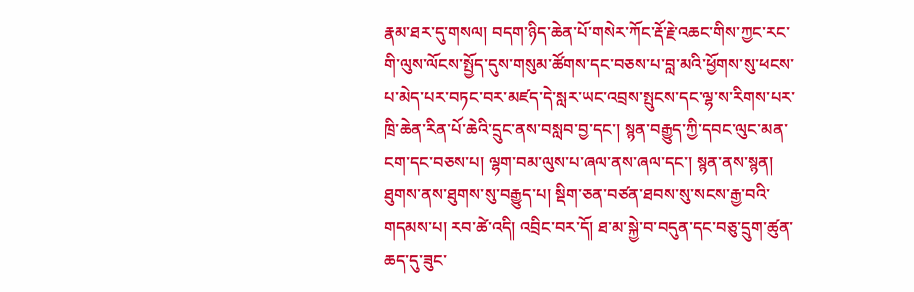རྣམ་ཐར་དུ་གསལ། བདག་ཉིད་ཆེན་པོ་གསེར་ཀོང་རྡོ་རྗེ་འཆང་གིས་ཀྱང་རང་གི་ལུས་ལོངས་སྤྱོད་དུས་གསུམ་ཚོགས་དང་བཅས་པ་བླ་མའི་ཕྱོགས་སུ་ཕངས་པ་མེད་པར་བཏང་བར་མཛད་དེ་སླར་ཡང་འབྲས་སྤུངས་དང་ལྷ་ས་རིགས་པར་ཁྲི་ཆེན་རིན་པོ་ཆེའི་དྲུང་ནས་བསླབ་བྱ་དང་། སྙན་བརྒྱུད་ཀྱི་དབང་ལུང་མན་ངག་དང་བཅས་པ། ལྷག་བམ་ལུས་པ་ཞལ་ནས་ཞལ་དང་། སྙན་ནས་སྙན། ཐུགས་ནས་ཐུགས་སུ་བརྒྱུད་པ། སྡིག་ཅན་བཙན་ཐབས་སུ་སངས་རྒྱ་བའི་གདམས་པ། རབ་ཚེ་འདི། འབྲིང་བར་དོ། ཐ་མ་སྐྱེ་བ་བདུན་དང་བཅུ་དྲུག་ཚུན་ཆད་དུ་ཟུང་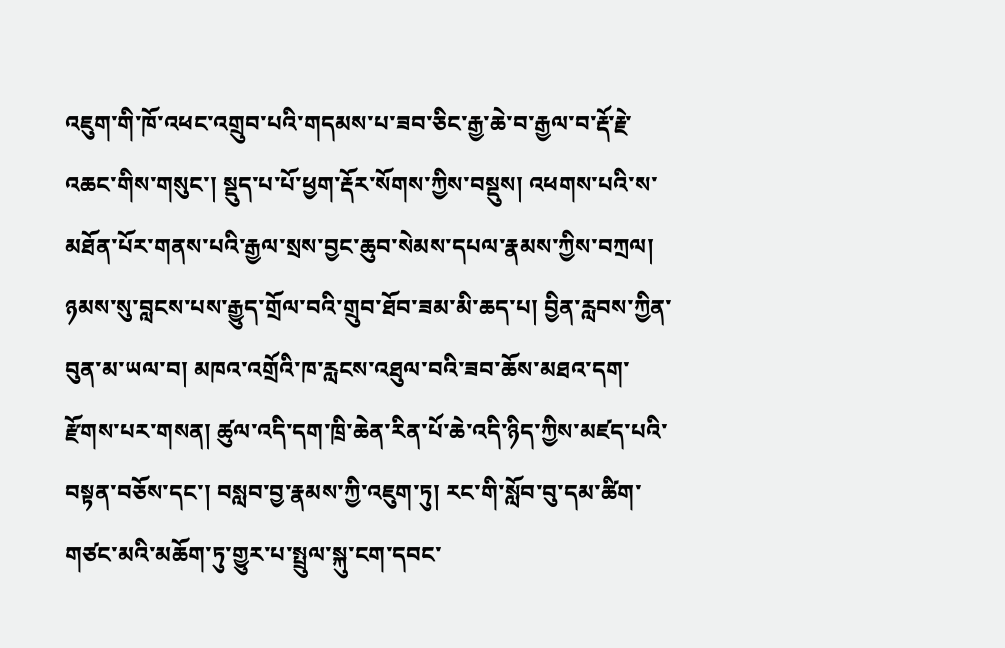འཇུག་གི་ཁོ་འཕང་འགྲུབ་པའི་གདམས་པ་ཟབ་ཅིང་རྒྱ་ཆེ་བ་རྒྱལ་བ་རྡོ་རྗེ་འཆང་གིས་གསུང་། སྡུད་པ་པོ་ཕྱག་རྡོར་སོགས་ཀྱིས་བསྡུས། འཕགས་པའི་ས་མཐོན་པོར་གནས་པའི་རྒྱལ་སྲས་བྱང་ཆུབ་སེམས་དཔལ་རྣམས་ཀྱིས་བཀྲལ། ཉམས་སུ་བླངས་པས་རྒྱུད་གྲོལ་བའི་གྲུབ་ཐོབ་ཟམ་མི་ཆད་པ། བྱིན་རླབས་ཀྱིན་བུན་མ་ཡལ་བ། མཁའ་འགྲོའི་ཁ་རླངས་འཐུལ་བའི་ཟབ་ཆོས་མཐའ་དག་རྫོགས་པར་གསན། ཚུལ་འདི་དག་ཁྲི་ཆེན་རིན་པོ་ཆེ་འདི་ཉིད་ཀྱིས་མཛད་པའི་བསྟན་བཅོས་དང་། བསླབ་བྱ་རྣམས་ཀྱི་འཇུག་ཏུ། རང་གི་སློབ་བུ་དམ་ཚིག་གཙང་མའི་མཆོག་ཏུ་གྱུར་པ་སྤྲུལ་སྐུ་ངག་དབང་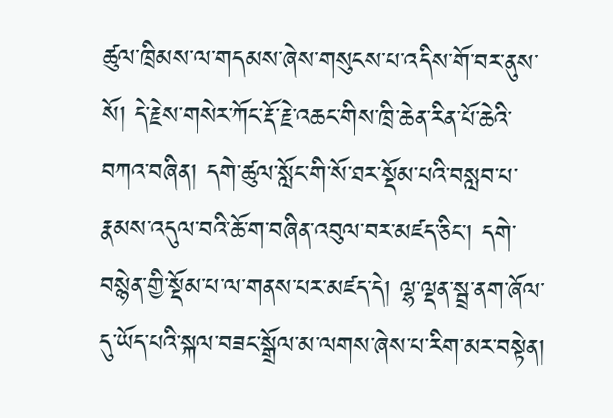ཚུལ་ཁྲིམས་ལ་གདམས་ཞེས་གསུངས་པ་འདིས་གོ་བར་ནུས་སོ། དེ་རྗེས་གསེར་ཀོང་རྡོ་རྗེ་འཆང་གིས་ཁྲི་ཆེན་རིན་པོ་ཆེའི་བཀའ་བཞིན། དགེ་ཚུལ་སློང་གི་སོ་ཐར་སྡོམ་པའི་བསླབ་པ་རྣམས་འདུལ་བའི་ཆོ་ག་བཞིན་འབུལ་བར་མཛད་ཅིང་། དགེ་བསྙེན་གྱི་སྡོམ་པ་ལ་གནས་པར་མཛད་དེ། ལྷ་ལྡན་སྦྲ་ནག་ཞོལ་དུ་ཡོད་པའི་སྐལ་བཟང་སྒྲོལ་མ་ལགས་ཞེས་པ་རིག་མར་བསྟེན།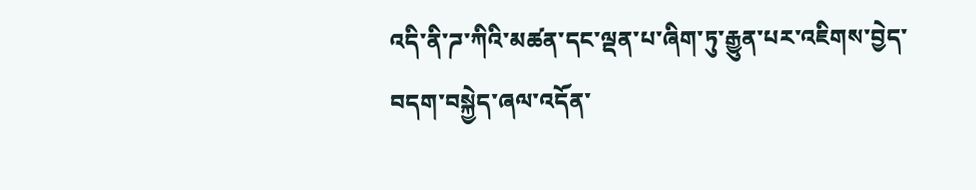འདི་ནི་ཌ་ཀིའི་མཚན་དང་ལྡན་པ་ཞིག་ཏུ་རྒྱུན་པར་འཇིགས་བྱེད་བདག་བསྐྱེད་ཞལ་འདོན་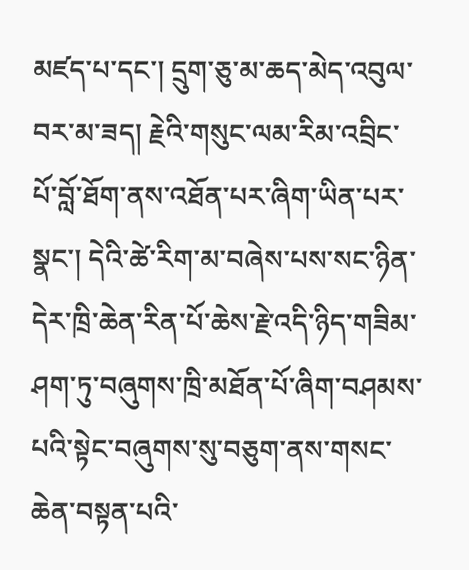མཛད་པ་དང་། དྲུག་ཅུ་མ་ཆད་མེད་འབུལ་བར་མ་ཟད། རྗེའི་གསུང་ལམ་རིམ་འབྲིང་པོ་བློ་ཐོག་ནས་འཐོན་པར་ཞིག་ཡིན་པར་སྣང་། དེའི་ཚེ་རིག་མ་བཞེས་པས་སང་ཉིན་དེར་ཁྲི་ཆེན་རིན་པོ་ཆེས་རྗེ་འདི་ཉིད་གཟིམ་ཤག་ཏུ་བཞུགས་ཁྲི་མཐོན་པོ་ཞིག་བཤམས་པའི་སྟེང་བཞུགས་སུ་བཅུག་ནས་གསང་ཆེན་བསྟན་པའི་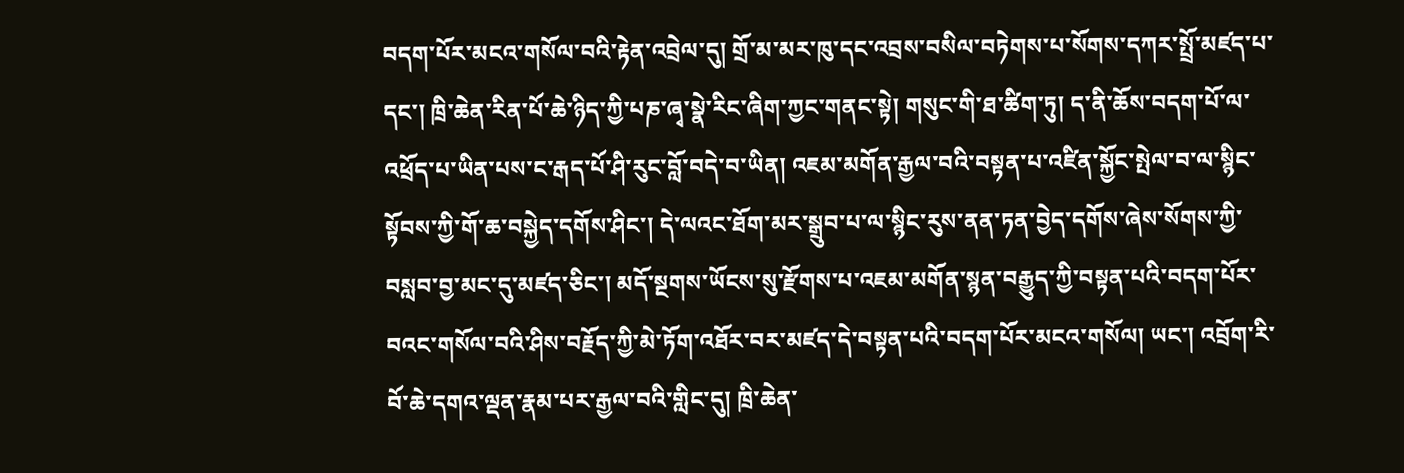བདག་པོར་མངའ་གསོལ་བའི་རྟེན་འབྲེལ་དུ། གྲོ་མ་མར་ཁུ་དང་འབྲས་བསིལ་བཏེགས་པ་སོགས་དཀར་སྤྲོ་མཛད་པ་དང་། ཁྲི་ཆེན་རིན་པོ་ཆེ་ཉིད་ཀྱི་པཎ་ཞྭ་སྣེ་རིང་ཞིག་ཀྱང་གནང་སྟེ། གསུང་གི་ཐ་ཚིག་ཏུ། ད་ནི་ཆོས་བདག་པོ་ལ་འཕྲོད་པ་ཡིན་པས་ང་རྒད་པོ་ཤི་རུང་བློ་བདེ་བ་ཡིན། འཇམ་མགོན་རྒྱལ་བའི་བསྟན་པ་འཛིན་སྐྱོང་སྤེལ་བ་ལ་སྙིང་སྟོབས་ཀྱི་གོ་ཆ་བསྐྱེད་དགོས་ཤིང་། དེ་ལའང་ཐོག་མར་སྒྲུབ་པ་ལ་སྙིང་རུས་ནན་ཏན་བྱེད་དགོས་ཞེས་སོགས་ཀྱི་བསླབ་བྱ་མང་དུ་མཛད་ཅིང་། མདོ་སྔགས་ཡོངས་སུ་རྫོགས་པ་འཇམ་མགོན་སྙན་བརྒྱུད་ཀྱི་བསྟན་པའི་བདག་པོར་བའང་གསོལ་བའི་ཤིས་བརྗོད་ཀྱི་མེ་ཏོག་འཐོར་བར་མཛད་དེ་བསྟན་པའི་བདག་པོར་མངའ་གསོལ། ཡང་། འབྲོག་རི་བོ་ཆེ་དགའ་ལྡན་རྣམ་པར་རྒྱལ་བའི་གླིང་དུ། ཁྲི་ཆེན་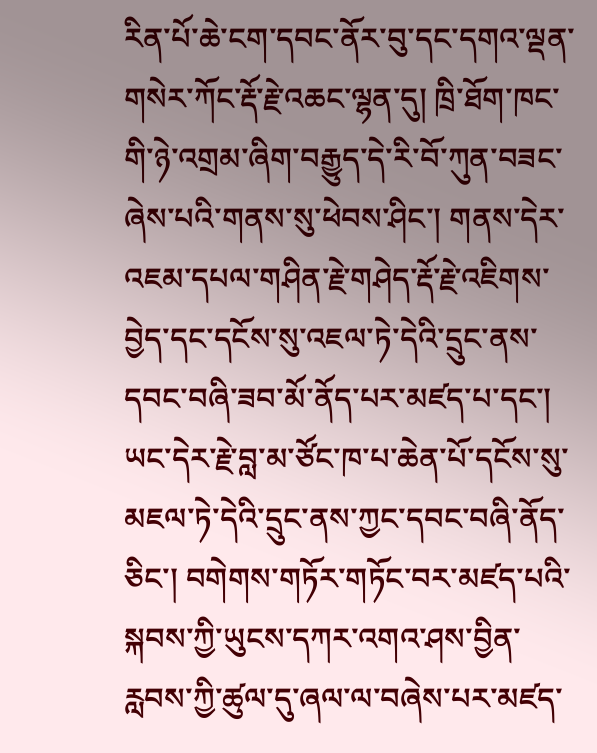རིན་པོ་ཆེ་ངག་དབང་ནོར་བུ་དང་དགའ་ལྡན་གསེར་ཀོང་རྡོ་རྗེ་འཆང་ལྷན་དུ། ཁྲི་ཐོག་ཁང་གི་ཉེ་འགྲམ་ཞིག་བརྒྱུད་དེ་རི་བོ་ཀུན་བཟང་ཞེས་པའི་གནས་སུ་ཕེབས་ཤིང་། གནས་དེར་འཇམ་དཔལ་གཤིན་རྗེ་གཤེད་རྡོ་རྗེ་འཇིགས་བྱེད་དང་དངོས་སུ་འཇལ་ཏེ་དེའི་དྲུང་ནས་དབང་བཞི་ཟབ་མོ་ནོད་པར་མཛད་པ་དང་། ཡང་དེར་རྗེ་བླ་མ་ཙོང་ཁ་པ་ཆེན་པོ་དངོས་སུ་མཇལ་ཏེ་དེའི་དྲུང་ནས་ཀྱང་དབང་བཞི་ནོད་ཅིང་། བགེགས་གཏོར་གཏོང་བར་མཛད་པའི་སྐབས་ཀྱི་ཡུངས་དཀར་འགའ་ཤས་བྱིན་རླབས་ཀྱི་ཚུལ་དུ་ཞལ་ལ་བཞེས་པར་མཛད་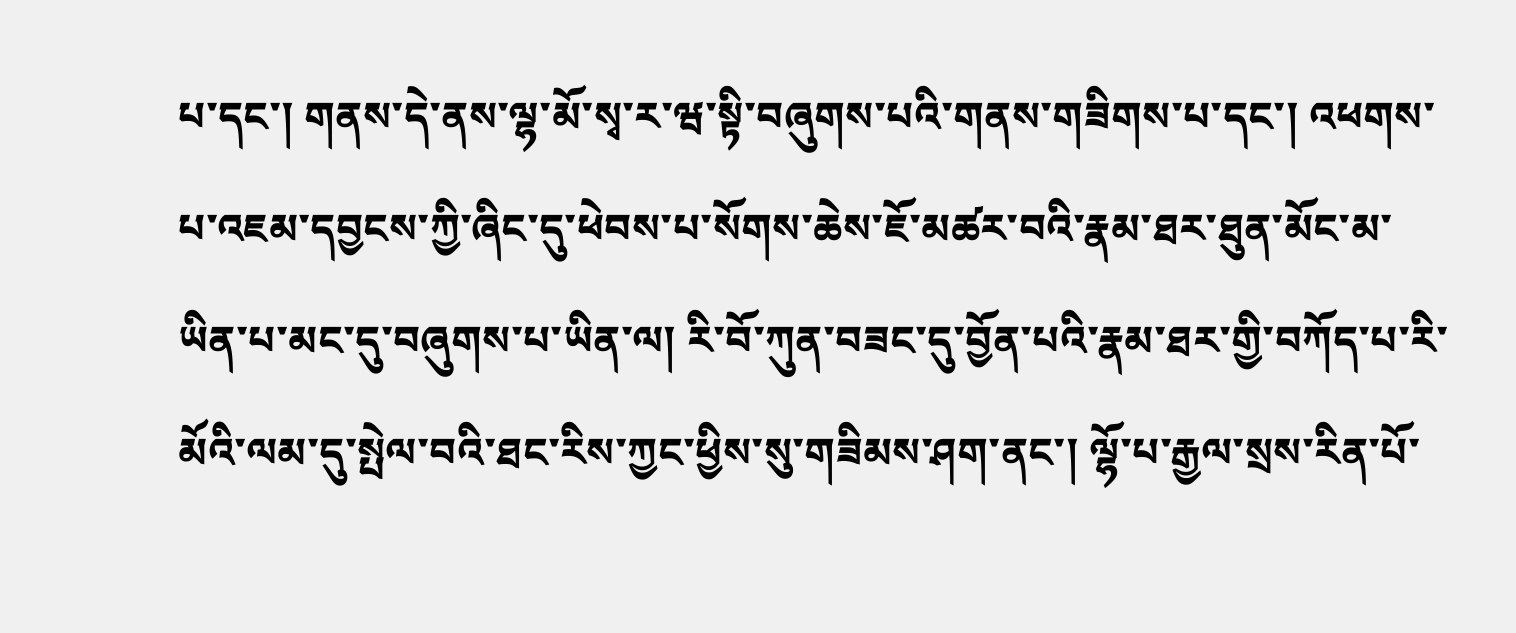པ་དང་། གནས་དེ་ནས་ལྷ་མོ་སྭ་ར་ཝ་སྟི་བཞུགས་པའི་གནས་གཟིགས་པ་དང་། འཕགས་པ་འཇམ་དབྱངས་ཀྱི་ཞིང་དུ་ཕེབས་པ་སོགས་ཆེས་ཇོ་མཚར་བའི་རྣམ་ཐར་ཐུན་མོང་མ་ཡིན་པ་མང་དུ་བཞུགས་པ་ཡིན་ལ། རི་བོ་ཀུན་བཟང་དུ་བྱོན་པའི་རྣམ་ཐར་གྱི་བཀོད་པ་རི་མོའི་ལམ་དུ་སྤེལ་བའི་ཐང་རིས་ཀྱང་ཕྱིས་སུ་གཟིམས་ཤག་ནང་། ལྷོ་པ་རྒྱལ་སྲས་རིན་པོ་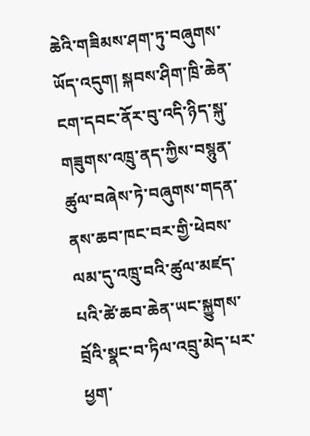ཆེའི་གཟིམས་ཤག་ཏུ་བཞུགས་ཡོད་འདུག། སྐབས་ཤིག་ཁྲི་ཆེན་ངག་དབང་ནོར་བུ་འདི་ཉིད་སྐུ་གཟུགས་འཁྲུ་ནད་ཀྱིས་བསྙུན་ཚུལ་བཞེས་ཏེ་བཞུགས་གདན་ནས་ཆབ་ཁང་བར་གྱི་ཕེབས་ལམ་དུ་འཁྲུ་བའི་ཚུལ་མཛད་པའི་ཚེ་ཆབ་ཆེན་ཡང་སྐྱུགས་བྲོའི་སྣང་བ་ཏིལ་འབྲུ་མེད་པར་ཕྱག་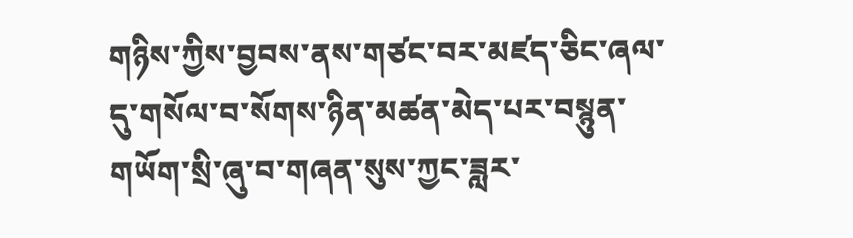གཉིས་ཀྱིས་བྱབས་ནས་གཙང་བར་མཛད་ཅིང་ཞལ་དུ་གསོལ་བ་སོགས་ཉིན་མཚན་མེད་པར་བསྙུན་གཡོག་སྲི་ཞུ་བ་གཞན་སུས་ཀྱང་ཟླར་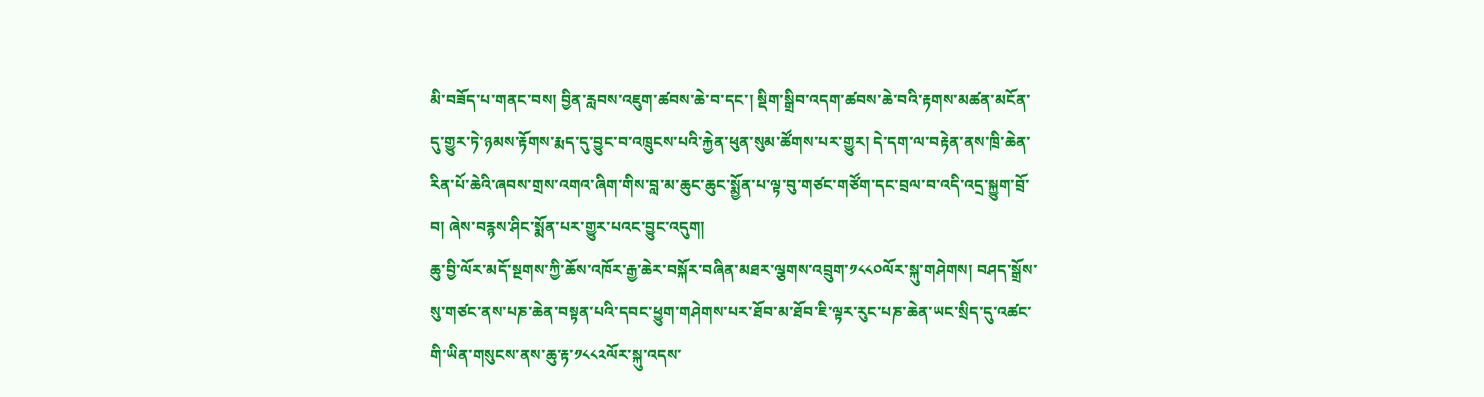མི་བཟོད་པ་གནང་བས། བྱིན་རླབས་འཇུག་ཚབས་ཆེ་བ་དང་། སྡིག་སྒྲིབ་འདག་ཚབས་ཆེ་བའི་རྟགས་མཚན་མངོན་དུ་གྱུར་ཏེ་ཉམས་རྟོགས་རྨད་དུ་བྱུང་བ་འཁྲུངས་པའི་རྐྱེན་ཕུན་སུམ་ཚོགས་པར་གྱུར། དེ་དག་ལ་བརྟེན་ནས་ཁྲི་ཆེན་རིན་པོ་ཆེའི་ཞབས་གྲས་འགའ་ཞིག་གིས་བླ་མ་ཆུང་ཆུང་སྨྱོན་པ་ལྟ་བུ་གཙང་གཙོག་དང་བྲལ་བ་འདི་འདྲ་སྐྱུག་བྲོ་བ། ཞེས་བརྙས་ཤིང་སྨོན་པར་གྱུར་པའང་བྱུང་འདུག།
ཆུ་བྱི་ལོར་མདོ་སྔགས་ཀྱི་ཆོས་འཁོར་རྒྱ་ཆེར་བསྐོར་བཞིན་མཐར་ལྕགས་འབྲུག་༡༨༨༠ལོར་སྐུ་གཤེགས། བཤད་སྒྲོས་སུ་གཙང་ནས་པཎ་ཆེན་བསྟན་པའི་དབང་ཕྱུག་གཤེགས་པར་ཐོབ་མ་ཐོབ་ཇི་ལྟར་རུང་པཎ་ཆེན་ཡང་སྲིད་དུ་འཚང་གི་ཡིན་གསུངས་ནས་ཆུ་རྟ་༡༨༨༢ལོར་སྐུ་འདས་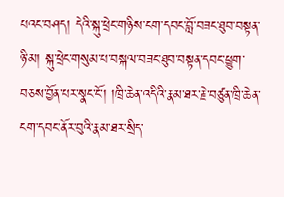པའང་བཤད། དེའི་སྐུ་ཕྲེང་གཉིས་ངག་དབང་བློ་བཟང་ཐུབ་བསྟན་ཉི་མ། སྐུ་ཕྲེང་གསུམ་པ་བསྐལ་བཟང་ཐུབ་བསྟན་དབང་ཕྱུག་བཅས་བྱོན་པར་སྣང་ངོ་། །ཁྲི་ཆེན་འདིའི་རྣམ་ཐར་རྗེ་བཙུན་ཁྲི་ཆེན་ངག་དབང་ནོར་བུའི་རྣམ་ཐར་སྲིད་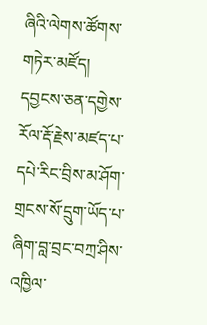ཞིའི་ལེགས་ཚོགས་གཏེར་མཛོད། དབྱངས་ཅན་དགྱེས་རོལ་རྡོ་རྗེས་མཛད་པ་དཔེ་རིང་བྲིས་མ་ཤོག་གྲངས་སོ་དྲུག་ཡོད་པ་ཞིག་བླ་བྲང་བཀྲ་ཤིས་འཁྱིལ་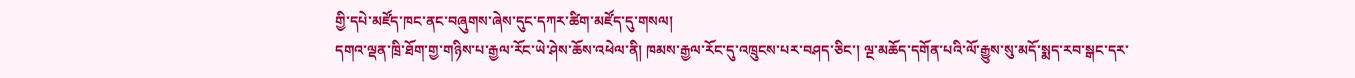གྱི་དཔེ་མཛོད་ཁང་ནང་བཞུགས་ཞེས་དུང་དཀར་ཚིག་མཛོད་དུ་གསལ།
དགའ་ལྡན་ཁྲི་ཐོག་གྱ་གཉིས་པ་རྒྱལ་རོང་ཡེ་ཤེས་ཆོས་འཕེལ་ནི། ཁམས་རྒྱལ་རོང་དུ་འཁྲུངས་པར་བཤད་ཅིང་། ལྔ་མཆོད་དགོན་པའི་ལོ་རྒྱུས་སུ་མདོ་སྨད་རབ་སྒང་དར་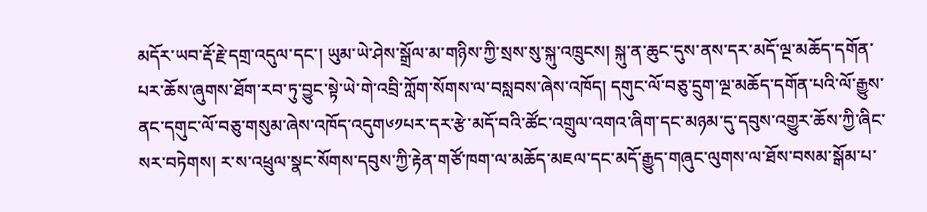མདོར་ཡབ་རྡོ་རྗེ་དགྲ་འདུལ་དང་། ཡུམ་ཡེ་ཤེས་སྒྲོལ་མ་གཉིས་ཀྱི་སྲས་སུ་སྐུ་འཁྲུངས། སྐུ་ན་ཆུང་དུས་ནས་དར་མདོ་ལྔ་མཆོད་དགོན་པར་ཆོས་ཞུགས་ཐོག་རབ་ཏུ་བྱུང་སྟེ་ཡེ་གེ་འབྲི་ཀློག་སོགས་ལ་བསླབས་ཞེས་འཁོད། དགུང་ལོ་བཅུ་དྲུག་ལྔ་མཆོད་དགོན་པའི་ལོ་རྒྱུས་ནང་དགུང་ལོ་བཅུ་གསུམ་ཞེས་འཁོད་འདུག༦༡པར་དར་རྩེ་མདོ་བའི་ཚོང་འགྲུལ་འགའ་ཞིག་དང་མཉམ་དུ་དབུས་འགྱུར་ཆོས་ཀྱི་ཞིང་སར་བཏེགས། ར་ས་འཕྲུལ་སྣང་སོགས་དབུས་ཀྱི་རྟེན་གཙོ་ཁག་ལ་མཆོད་མཇལ་དང་མདོ་རྒྱུད་གཞུང་ལུགས་ལ་ཐོས་བསམ་སྒོམ་པ་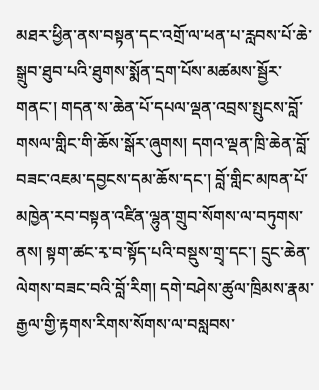མཐར་ཕྱིན་ནས་བསྟན་དང་འགྲོ་ལ་ཕན་པ་རླབས་པོ་ཆེ་སྒྲུབ་ཐུབ་པའི་ཐུགས་སྨོན་དྲག་པོས་མཚམས་སྦྱོར་གནང་། གདན་ས་ཆེན་པོ་དཔལ་ལྡན་འབྲས་སྤུངས་བློ་གསལ་གླིང་གི་ཆོས་སྒོར་ཞུགས། དགའ་ལྡན་ཁྲི་ཆེན་བློ་བཟང་འཇམ་དབྱངས་དམ་ཆོས་དང་། བློ་གླིང་མཁན་པོ་མཁྱེན་རབ་བསྟན་འཛིན་ལྷུན་གྲུབ་སོགས་ལ་བཏུགས་ནས། སྟག་ཚང་རྭ་བ་སྟོད་པའི་བསྡུས་གྲྭ་དང་། དྲུང་ཆེན་ལེགས་བཟང་བའི་བློ་རིག། དགེ་བཤེས་ཚུལ་ཁྲིམས་རྣམ་རྒྱལ་གྱི་རྟགས་རིགས་སོགས་ལ་བསླབས་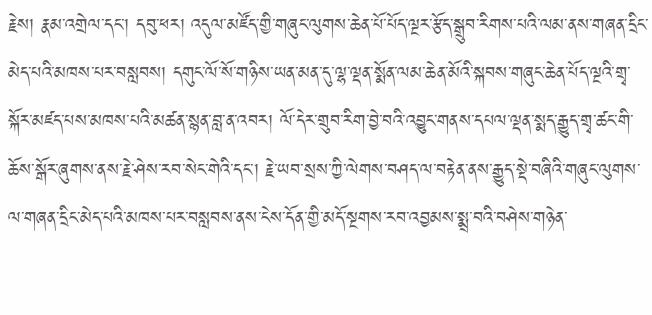རྗེས། རྣམ་འགྲེལ་དང་། དབུ་ཕར། འདུལ་མཛོད་གྱི་གཞུང་ལུགས་ཆེན་པོ་པོད་ལྔར་རྩོད་སྒྲུབ་རིགས་པའི་ལམ་ནས་གཞན་དྲིང་མེད་པའི་མཁས་པར་བསླབས། དགུང་ལོ་སོ་གཉིས་ཡན་མན་དུ་ལྷ་ལྡན་སྨོན་ལམ་ཆེན་མོའི་སྐབས་གཞུང་ཆེན་པོད་ལྔའི་གྲྭ་སྐོར་མཛད་པས་མཁས་པའི་མཚན་སྙན་བླ་ན་འབར། ལོ་དེར་གྲུབ་རིག་བྱེ་བའི་འབྱུང་གནས་དཔལ་ལྡན་སྨད་རྒྱུད་གྲྭ་ཚང་གི་ཆོས་སྒོར་ཞུགས་ནས་རྗེ་ཤེས་རབ་སེང་གེའི་དང་། རྗེ་ཡབ་སྲས་ཀྱི་ལེགས་བཤད་ལ་བརྟེན་ནས་རྒྱུད་སྡེ་བཞིའི་གཞུང་ལུགས་ལ་གཞན་དྲིང་མེད་པའི་མཁས་པར་བསླབས་ནས་ངེས་དོན་གྱི་མདོ་སྔགས་རབ་འབྱམས་སྨྲ་བའི་བཤེས་གཉེན་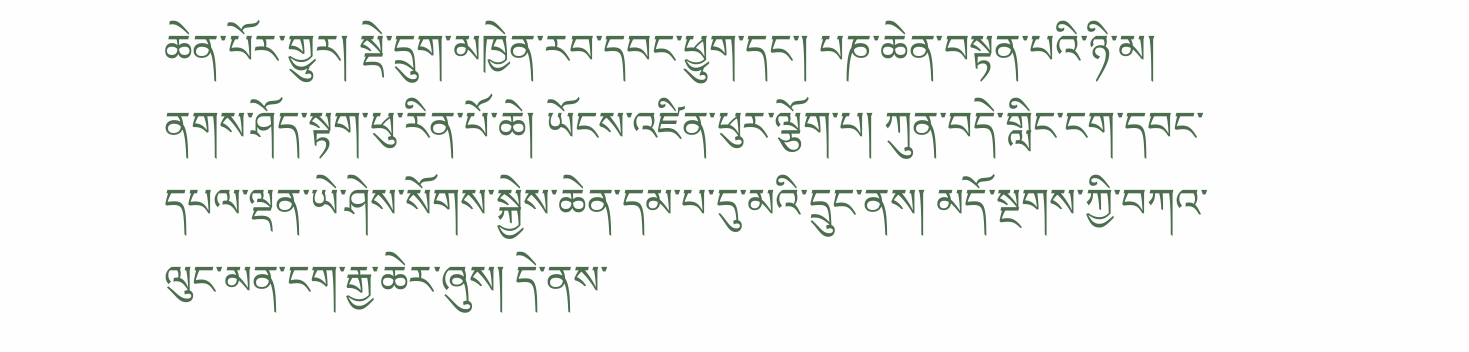ཆེན་པོར་གྱུར། སྡེ་དྲུག་མཁྱེན་རབ་དབང་ཕྱུག་དང་། པཎ་ཆེན་བསྟན་པའི་ཉི་མ། ནགས་ཤོད་སྟག་ཕུ་རིན་པོ་ཆེ། ཡོངས་འཛིན་ཕུར་ལྕོག་པ། ཀུན་བདེ་གླིང་ངག་དབང་དཔལ་ལྡན་ཡེ་ཤེས་སོགས་སྐྱེས་ཆེན་དམ་པ་དུ་མའི་དྲུང་ནས། མདོ་སྔགས་ཀྱི་བཀའ་ལུང་མན་ངག་རྒྱ་ཆེར་ཞུས། དེ་ནས་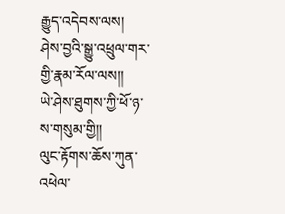རྒྱུད་འདེབས་ལས།
ཤེས་བྱའི་སྒྱུ་འཕྲུལ་གར་གྱི་རྣམ་རོལ་ལས།།
ཡེ་ཤེས་ཐུགས་ཀྱི་ཕོ་ཉ་ས་གསུམ་གྱི།།
ལུང་རྟོགས་ཆོས་ཀུན་འཕེལ་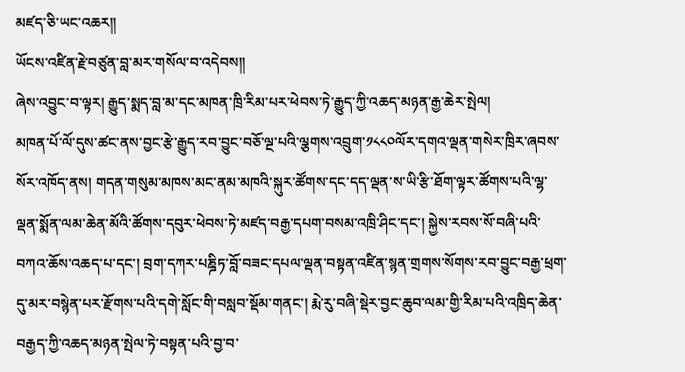མཛད་ཅི་ཡང་འཆར།།
ཡོངས་འཛིན་རྗེ་བཙུན་བླ་མར་གསོལ་བ་འདེབས།།
ཞེས་འབྱུང་བ་ལྟར། རྒྱུད་སྨད་བླ་མ་དང་མཁན་ཁྲི་རིམ་པར་ཕེབས་ཏེ་རྒྱུད་ཀྱི་འཆད་མཉན་རྒྱ་ཆེར་སྤེལ།
མཁན་པོ་ལོ་དུས་ཚང་ནས་བྱང་རྩེ་རྒྱུད་རབ་བྱུང་བཅོ་ལྔ་པའི་ལྕགས་འབྲུག་༡༨༨༠ལོར་དགའ་ལྡན་གསེར་ཁྲིར་ཞབས་སོར་འཁོད་ནས། གདན་གསུམ་མཁས་མང་ནམ་མཁའི་སྐུར་ཚོགས་དང་དད་ལྡན་ས་ཡི་རྩི་ཐོག་ལྟར་ཚོགས་པའི་ལྷ་ལྡན་སྨོན་ལམ་ཆེན་མོའི་ཚོགས་དབུར་ཕེབས་ཏེ་མཛད་བརྒྱ་དཔག་བསམ་འཁྲི་ཤིང་དང་། སྐྱེས་རབས་སོ་བཞི་པའི་བཀའ་ཆོས་འཆད་པ་དང་། བྲག་དཀར་པཎྜིཏ་བློ་བཟང་དཔལ་ལྡན་བསྟན་འཛིན་སྙན་གྲགས་སོགས་རབ་བྱུང་བརྒྱ་ཕྲག་དུ་མར་བསྙེན་པར་རྫོགས་པའི་དགེ་སློང་གི་བསླབ་སྡོམ་གནང་། རྨེ་རུ་བཞི་སྡེར་བྱང་ཆུབ་ལམ་གྱི་རིམ་པའི་འཁྲིད་ཆེན་བརྒྱད་ཀྱི་འཆད་མཉན་སྤེལ་ཏེ་བསྟན་པའི་བྱ་བ་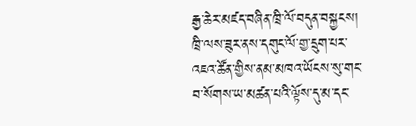རྒྱ་ཆེར་མཛད་བཞིན་ཁྲི་ལོ་བདུན་བསྐྱངས། ཁྲི་ལས་ཟུར་ནས་དགུང་ལོ་གྱ་དྲུག་པར་འཇའ་ཚོན་གྱིས་ནམ་མཁའ་ཡོངས་སུ་གང་བ་སོགས་ཡ་མཚན་པའི་ལྟོས་དུ་མ་དང་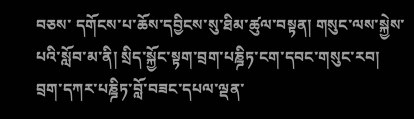བཅས་ དགོངས་པ་ཆོས་དབྱིངས་སུ་ཐིམ་ཚུལ་བསྟན། གསུང་ལས་སྐྱེས་པའི་སློབ་མ་ནི། སྲིད་སྐྱོང་སྟག་བྲག་པཎྜིཏ་ངག་དབང་གསུང་རབ། བྲག་དཀར་པཎྜིཏ་བློ་བཟང་དཔལ་ལྡན་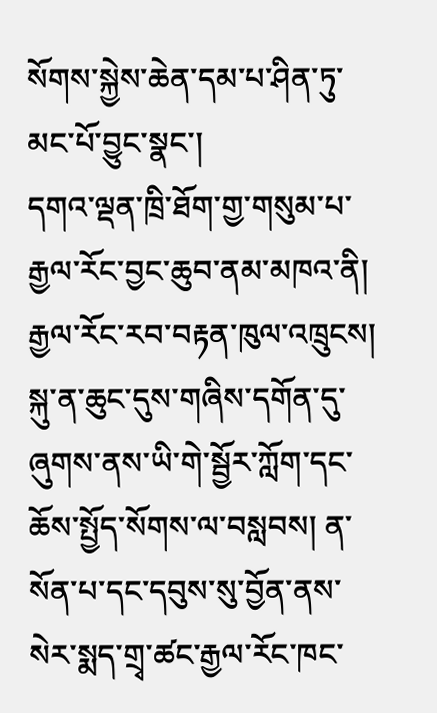སོགས་སྐྱེས་ཆེན་དམ་པ་ཤིན་ཏུ་མང་པོ་བྱུང་སྣང་།
དགའ་ལྡན་ཁྲི་ཐོག་གྱ་གསུམ་པ་རྒྱལ་རོང་བྱང་ཆུབ་ནམ་མཁའ་ནི། རྒྱལ་རོང་རབ་བརྟན་ཁུལ་འཁྲུངས། སྐུ་ན་ཆུང་དུས་གཞིས་དགོན་དུ་ཞུགས་ནས་ཡི་གེ་སྦྱོར་ཀློག་དང་ཆོས་སྤྱོད་སོགས་ལ་བསླབས། ན་སོན་པ་དང་དབུས་སུ་བྱོན་ནས་སེར་སྨད་གྲྭ་ཚང་རྒྱལ་རོང་ཁང་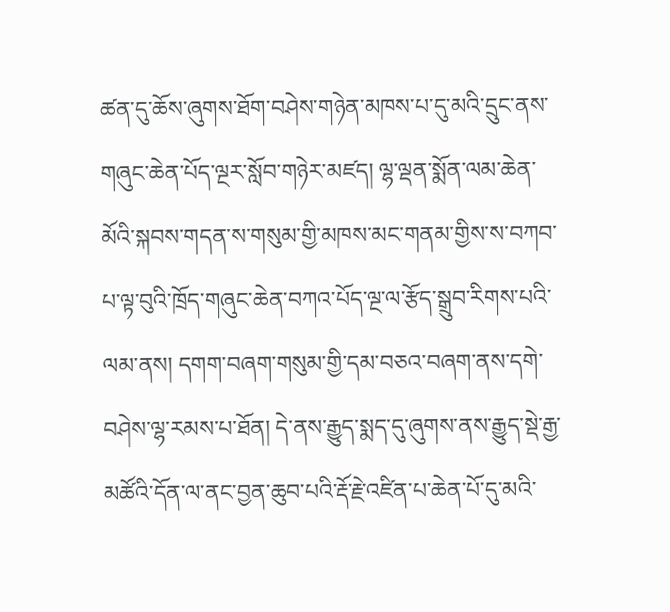ཚན་དུ་ཆོས་ཞུགས་ཐོག་བཤེས་གཉེན་མཁས་པ་དུ་མའི་དྲུང་ནས་གཞུང་ཆེན་པོད་ལྔར་སློབ་གཉེར་མཛད། ལྷ་ལྡན་སྨོན་ལམ་ཆེན་མོའི་སྐབས་གདན་ས་གསུམ་གྱི་མཁས་མང་གནམ་གྱིས་ས་བཀབ་པ་ལྟ་བུའི་ཁྲོད་གཞུང་ཆེན་བཀའ་པོད་ལྔ་ལ་རྩོད་སྒྲུབ་རིགས་པའི་ལམ་ནས། དགག་བཞག་གསུམ་གྱི་དམ་བཅའ་བཞག་ནས་དགེ་བཤེས་ལྷ་རམས་པ་ཐོན། དེ་ནས་རྒྱུད་སྨད་དུ་ཞུགས་ནས་རྒྱུད་སྡེ་རྒྱ་མཚོའི་དོན་ལ་ནང་བྱན་ཆུབ་པའི་རྡོ་རྗེ་འཛིན་པ་ཆེན་པོ་དུ་མའི་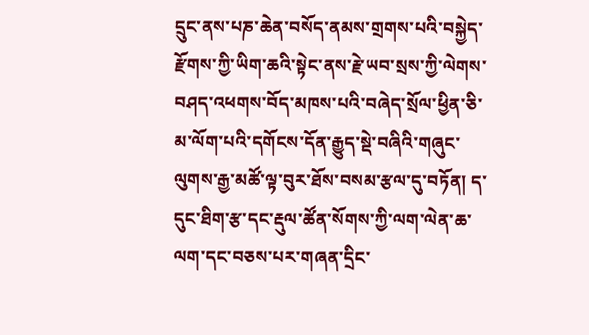དྲུང་ནས་པཎ་ཆེན་བསོད་ནམས་གྲགས་པའི་བསྐྱེད་རྫོགས་ཀྱི་ཡིག་ཆའི་སྟེང་ནས་རྗེ་ཡབ་སྲས་ཀྱི་ལེགས་བཤད་འཕགས་བོད་མཁས་པའི་བཞེད་སྲོལ་ཕྱིན་ཅི་མ་ལོག་པའི་དགོངས་དོན་རྒྱུད་སྡེ་བཞིའི་གཞུང་ལུགས་རྒྱ་མཚོ་ལྟ་བུར་ཐོས་བསམ་རྩལ་དུ་བཏོན། ད་དུང་ཐིག་རྩ་དང་རྡུལ་ཚོན་སོགས་ཀྱི་ལག་ལེན་ཆ་ལག་དང་བཅས་པར་གཞན་དྲིང་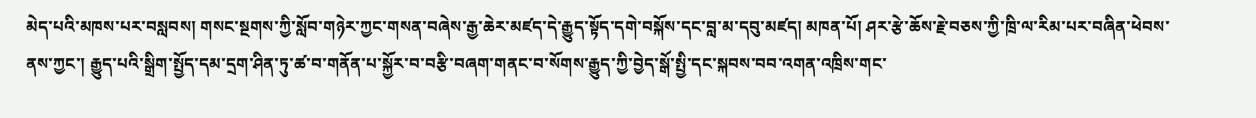མེད་པའི་མཁས་པར་བསླབས། གསང་སྔགས་ཀྱི་སློབ་གཉེར་ཀྱང་གསན་བཞེས་རྒྱ་ཆེར་མཛད་དེ་རྒྱུད་སྟོད་དགེ་བསྐོས་དང་བླ་མ་དབུ་མཛད། མཁན་པོ། ཤར་རྩེ་ཆོས་རྗེ་བཅས་ཀྱི་ཁྲི་ལ་རིམ་པར་བཞིན་ཕེབས་ནས་ཀྱང་། རྒྱུད་པའི་སྒྲིག་སྤྱོད་དམ་དྲག་ཤིན་ཏུ་ཚ་བ་གནོན་པ་སྐྱོར་བ་བརྩི་བཞག་གནང་བ་སོགས་རྒྱུད་ཀྱི་བྱེད་སྒོ་སྤྱི་དང་སྐབས་བབ་འགན་འཁྲིས་གང་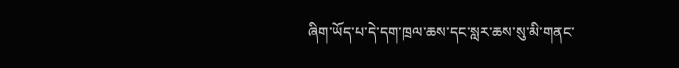ཞིག་ཡོད་པ་དེ་དག་ཁྲལ་ཆས་དང་སླར་ཆས་སུ་མི་གནང་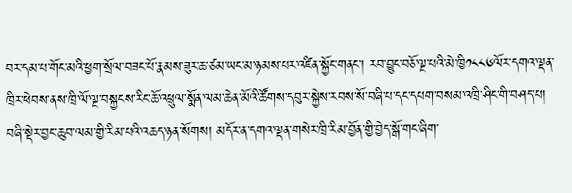བར་དམ་པ་གོང་མའི་ཕྱག་སྲོལ་བཟང་པོ་རྣམས་ཟུར་ཆ་ཙམ་ཡང་མ་ཉམས་པར་འཛིན་སྐྱོང་གནང་། རབ་བྱུང་བཅོ་ལྔ་པའི་མེ་ཁྱི༡༨༨༦ལོར་དགའ་ལྡན་ཁྲིར་ཕེབས་ནས་ཁྲི་ལོ་ལྔ་བསྐྱངས་རིང་ཆོ་འཕྲུལ་སྨོན་ལམ་ཆེན་མོའི་ཚོགས་དབུར་སྐྱེས་རབས་སོ་བཞི་པ་དང་དཔག་བསམ་འཁྲི་ཤིང་གི་བཤད་པ། བཞི་སྡེར་བྱང་ཆུབ་ལམ་གྱི་རིམ་པའི་འཆད་ཉན་སོགས། མདོར་ན་དགའ་ལྡན་གསེར་ཁྲི་རིམ་བྱོན་གྱི་བྱེད་སྒོ་གང་ཞིག་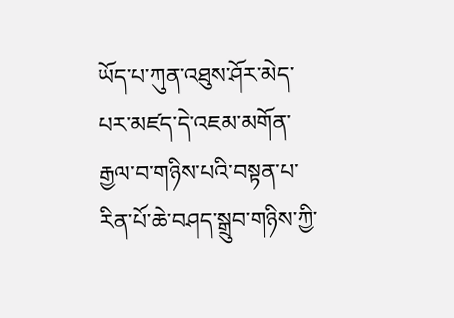ཡོད་པ་ཀུན་འཐུས་ཤོར་མེད་པར་མཛད་དེ་འཇམ་མགོན་རྒྱལ་བ་གཉིས་པའི་བསྟན་པ་རིན་པོ་ཆེ་བཤད་སྒྲུབ་གཉིས་ཀྱི་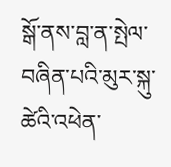སྒོ་ནས་བླ་ན་སྤེལ་བཞིན་པའི་མུར་སྐུ་ཚེའི་འཕེན་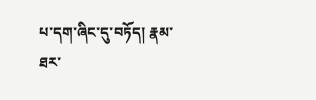པ་དག་ཞིང་དུ་བཏོད། རྣམ་ཐར་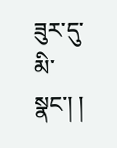ཟུར་དུ་མི་སྣང་། །